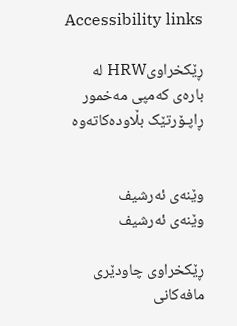Accessibility links

ڕێکخراویHRW لە بارەی کەمپی مەخمور ڕاپـۆرتێک بڵاودەکاتەوە


وێنەی ئەرشیف
وێنەی ئەرشیف

ڕێکخراوی چاودێری مافەکانی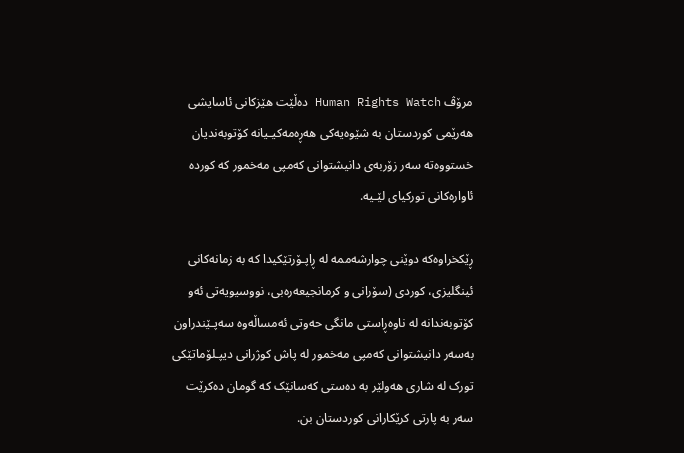مرۆڤ Human Rights Watch دەڵێت هێزکانی ئاسایشی هەرێمی کوردستان بە شێوەیەکی هەڕەمەکیـیانە کۆتوبەندیان خستووەتە سەر زۆربەی دانیشتوانی کەمپی مەخمور کە کوردە ئاوارەکانی تورکیای لێـیە.

ڕێکخراوەکە دوێنی چوارشەممە لە ڕاپـۆرتێکیدا کە بە زمانەکانی ئینگلیزی، کوردی (سۆرانی و کرمانجیعەرەبی، نووسیویەتی ئەو کۆتوبەندانە لە ناوەڕاستی مانگی حەوتی ئەمساڵەوە سەپـێندراون بەسەر دانیشتوانی کەمپی مەخمور لە پاش کوژرانی دیپـلۆماتێکی تورک لە شاری هەولێر بە دەستی کەسانێک کە گومان دەکرێت سەر بە پارتی کرێکارانی کوردستان بن.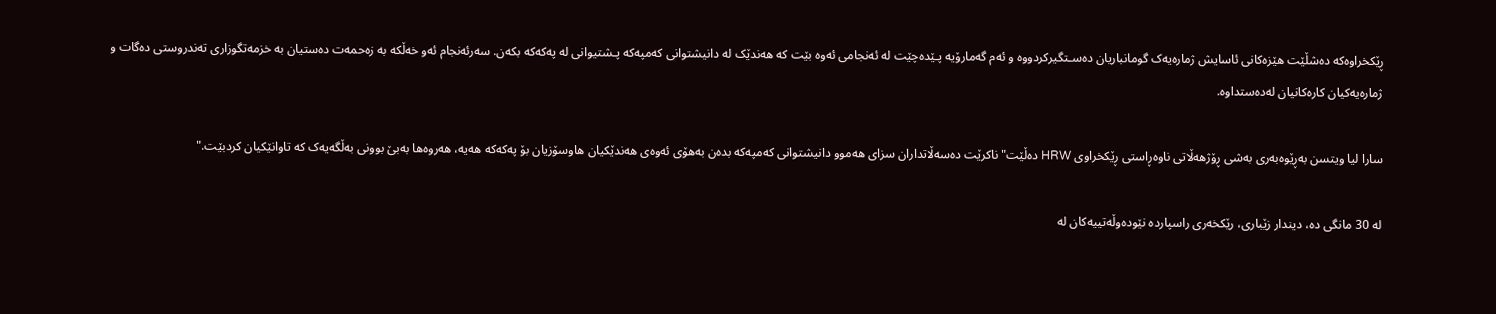ڕێکخراوەکە دەشڵێت هێزەکانی ئاسایش ژمارەیەک گومانباریان دەسـتگیرکردووە و ئەم گەمارۆیە پـێدەچێت لە ئەنجامی ئەوە بێت کە هەندێک لە دانیشتوانی کەمپەکە پـشتیوانی لە پەکەکە بکەن. سەرئەنجام ئەو خەڵکە بە زەحمەت دەستیان بە خزمەتگوزاری تەندروستی دەگات و ژمارەیەکیان کارەکانیان لەدەستداوە.

سارا لیا ویتسن بەڕێوەبەری بەشی ڕۆژهەڵاتی ناوەڕاستی ڕێکخراوی HRW دەڵێت" ناکرێت دەسەڵاتداران سزای هەموو دانیشتوانی کەمپەکە بدەن بەهۆی ئەوەی هەندێکیان هاوسۆزیان بۆ پەکەکە هەیە، هەروەها بەبێ بوونی بەڵگەیەک کە تاوانێکیان کردبێت."

لە 30 مانگی دە، دیندار زێباری، رێکخەری راسپاردە نێودەوڵەتییەکان لە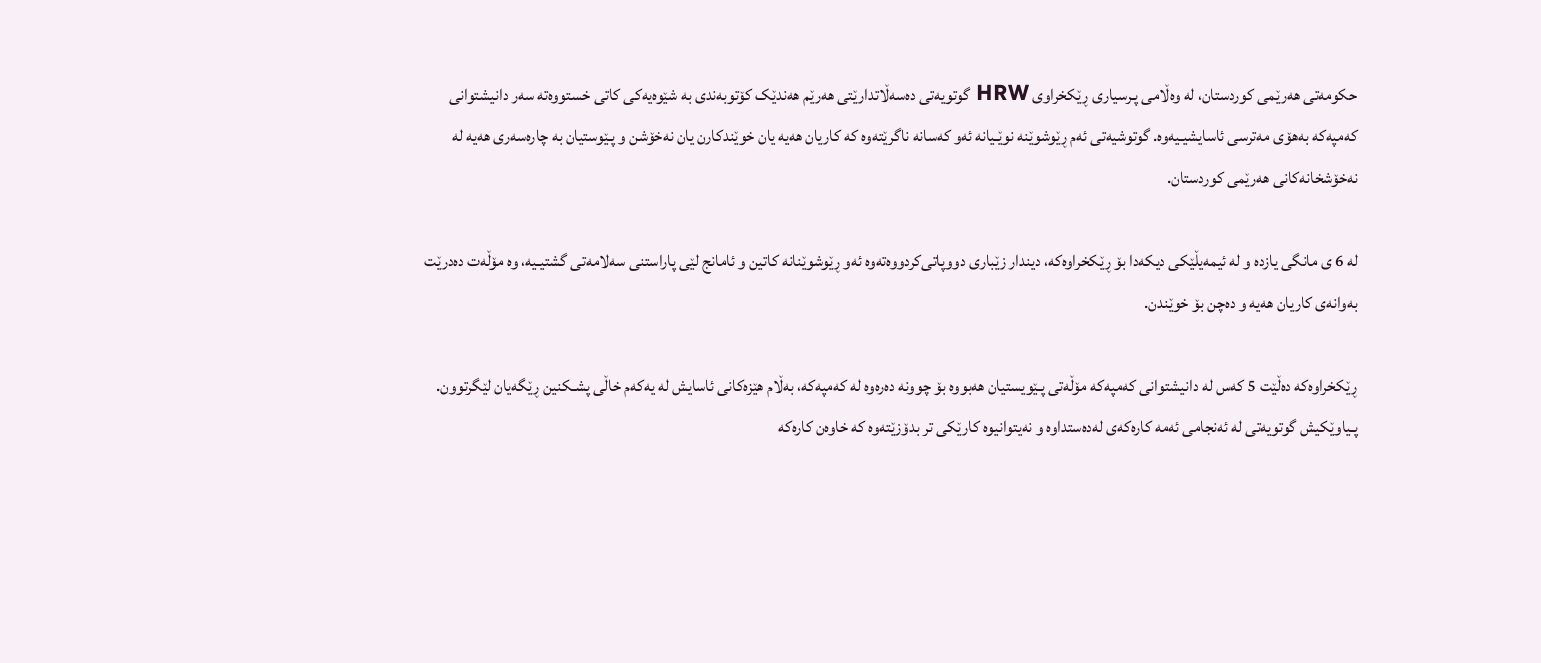حکومەتی هەرێمی کوردستان، لە وەڵامی پـرسیاری ڕێکخراوی HRW گوتویەتی دەسەڵاتدارێتی هەرێم هەندێک کۆتوبەندی بە شێوەیەکی کاتی خستووەتە سەر دانیشتوانی کەمپەکە بەهۆی مەترسی ئاسایشیـیەوە. گوتوشیەتی ئەم ڕێوشوێنە نوێـیانە ئەو کەسانە ناگرێتەوە کە کاریان هەیە یان خوێندکارن یان نەخۆشن و پـێوستیان بە چارەسەری هەیە لە نەخۆشخانەکانی هەرێمی کوردستان.

لە 6 ی مانگی یازدە و لە ئیمەیڵێکی دیکەدا بۆ ڕێکخراوەکە، دیندار زێباری دووپاتی‌کردووەتەوە ئەو ڕێوشوێنانە کاتین و ئامانج لێی پاراستنی سەلامەتی گشتیـیە، وە مۆڵەت دەدرێت بەوانەی کاریان هەیە و دەچن بۆ خوێندن.

ڕێکخراوەکە دەڵێت 5 کەس لە دانیشتوانی کەمپەکە مۆڵەتی پـێویستیان هەبووە بۆ چوونە دەرەوە لە کەمپەکە، بەڵام هێزەکانی ئاسایش لە یەکەم خاڵی پشـکنین ڕێگەیان لێگرتوون. پـیاوێکیش گوتویەتی لە ئەنجامی ئەمە کارەکەی لەدەستداوە و نەیتوانیوە کارێکی تر بدۆزێتەوە کە خاوەن کارەکە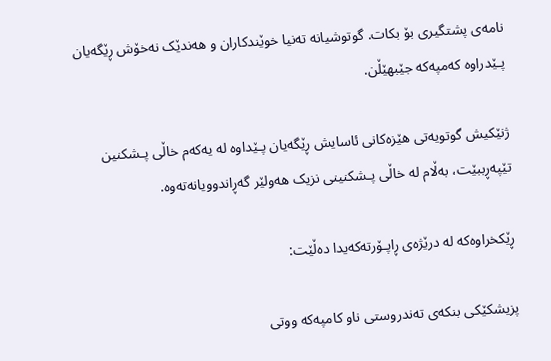نامەی پشتگیری بۆ بکات. گوتوشیانە تەنیا خوێندکاران و هەندێک نەخۆش ڕێگەیان پـێدراوە کەمپەکە جێبهێڵن.

ژنێکیش گوتویەتی هێزەکانی ئاسایش ڕێگەیان پـێداوە لە یەکەم خاڵی پـشکنین تێپەڕببێت، بەڵام لە خاڵی پـشکنینی نزیک هەولێر گەڕاندوویانەتەوە.

ڕێکخراوەکە لە درێژەی ڕاپـۆرتەکەیدا دەڵێت:

پزیشکێکی بنکەی تەندروستی ناو کامپەکە ووتی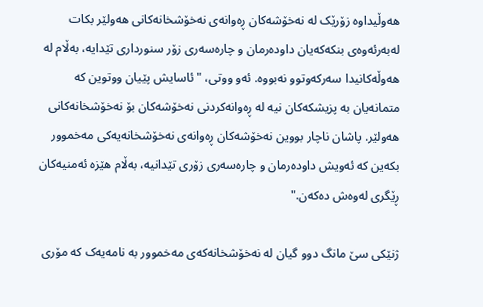هەوڵیداوە زۆرێک لە نەخۆشەکان ڕەوانەی نەخۆشخانەکانی هەولێر بکات لەبەرئەوەی بنکەکەیان داودەرمان و چارەسەری زۆر سنورداری تێدایە، بەڵام لە هەوڵەکانیدا سەرکەوتوو نەبووە. ئەو ووتی، "ئاسایش پێیان ووتوین کە متمانەیان بە پزیشکەکان نیە لە ڕەوانەکردنی نەخۆشەکان بۆ نەخۆشخانەکانی هەولێر. پاشان ناچار بووین نەخۆشەکان ڕەوانەی نەخۆشخانەیەکی مەخموور بکەین کە ئەویش داودەرمان و چارەسەری زۆری تێدانیە، بەڵام هێزە ئەمنیەکان ڕێگری لەوەش دەکەن."

ژنێکی سێ مانگ دوو گیان لە نەخۆشخانەکەی مەخموور بە نامەیەک کە مۆری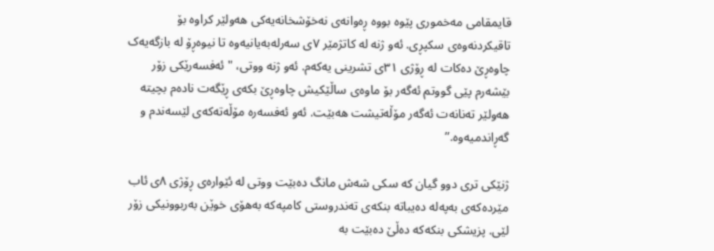قایمقامی مەخموری پێوە بووە ڕەوانەی نەخۆشخانەیەکی هەولێر کراوە بۆ تاقیکردنەوەی سکپڕی. ئەو ژنە لە کاتژمێر ٧ی سەرلەبەیانیەوە تا نیوەڕۆ لە بازگەیەک چاوەڕێ دەکات لە ڕۆژی ٣١ی تشرینی یەکەم. ئەو ژنە ووتی، "ئەفسەرێکی زۆر بێشەرم پێی گووتم ئەگەر بۆ ماوەی ساڵێکیش چاوەڕێ بکەی ڕێگەت نادەم بچیتە هەولێر تەنانەت ئەگەر مۆڵەتیشت هەبێت. ئەو ئەفسەرە مۆڵەتەکەی لێسەندم و گەڕاندمیەوە.”

ژنێکی تری دوو گیان کە سکی شەش مانگ دەبێت ووتی لە ئێوارەی ڕۆژی ٨ی ئاب مێردەکەی بەپەلە دەیباتە بنکەی تەندروستی کامپەکە بەهۆی خوێن بەربوونیکی زۆر لێی. پزیشکی بنکەکە دەڵێ دەبێت بە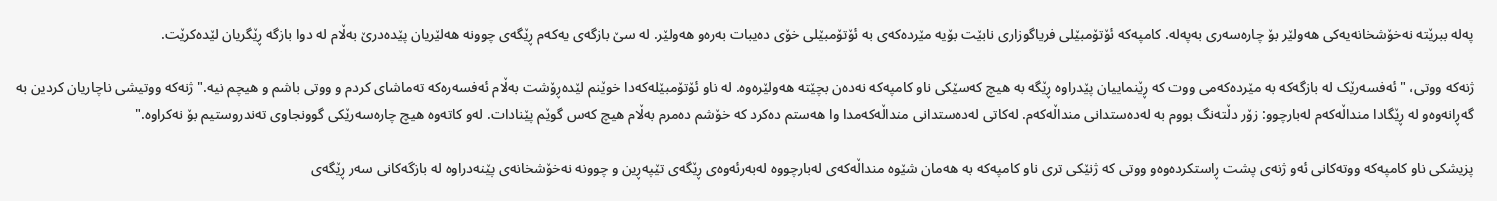پەلە ببرێتە نەخۆشخانەیەکی هەولێر بۆ چارەسەری بەپەلە. کامپەکە ئۆتۆمبێلی فریاگوزاری نابێت بۆیە مێردەکەی بە ئۆتۆمبێلی خۆی دەیبات بەرەو هەولێر. لە سێ بازگەی یەکەم ڕێگەی چوونە هەلێریان پێدەدرێ بەڵام لە دوا بازگە ڕێگریان لێدەکرێت.

ژنەکە ووتی، "ئەفسەرێک لە بازگەکە بە مێردەکەمی ووت کە ڕێنماییان پێدراوە ڕێگە بە هیچ کەسێکی ناو کامپەکە نەدەن بچێتە هەولێرەوە. لە ناو ئۆتۆمبێلەکەدا خوێنم لێدەڕۆشت بەڵام ئەفسەرەکە تەماشای کردم و ووتی باشم و هیچم نیە." ژنەکە ووتیشی ناچاریان کردین بە گەڕانەوەو لە ڕێگادا منداڵەکەم لەبارچوو: زۆر دڵتەنگ بووم بە لەدەستدانی منداڵەکەم. لەکاتی لەدەستدانی منداڵەکەمدا وا هەستم دەکرد کە خۆشم دەمرم بەڵام هیچ کەس گوێم پێنادات. لەو کاتەوە هیچ چارەسەرێکی گوونجاوی تەندروستیم بۆ نەکراوە."

پزیشکی ناو کامپەکە ووتەکانی ئەو ژنەی پشت ڕاستکردەوەو ووتی کە ژنێکی تری ناو کامپەکە بە هەمان شێوە منداڵەکەی لەبارچووە لەبەرئەوەی ڕێگەی تێپەڕین و چوونە نەخۆشخانەی پێنەدراوە لە بازگەکانی سەر ڕێگەی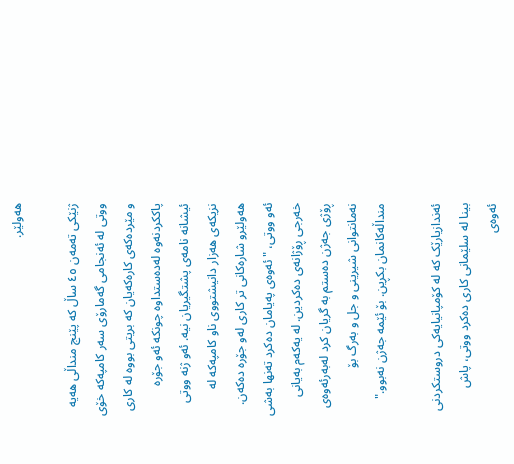هەولێر.

ژنێکی تەمەن ٤٥ ساڵ کە پێنج منداڵی هەیە ووتی لە ئەنجامی گەمارۆی سەر کامپەکە خۆی و مێردەکەی کارەکەیان کە بریتی بووە لە کاری پاککردنەوە لەدەستداوە چونکە ئەو جۆرە ئیشانە نامەی پشتگیریان نیە. ئەو ژنە ووتی نزیکەی هەزار دانیشتووی ناو کامپەکە لە هەولێرو شارەکانی تر کاری لەو جۆرە دەکەن. ئەو ووتی، "ئەوەی پەیامان دەکرد تەنها بەشی خەرجی ڕۆژانەی دەکردین. لە یەکەم بەیانی ڕۆژی جەژن دەستم بە گریان کرد لەبەرئەوەی نەمانتوانی شیرینی و جل و بەرگ بۆ منداڵەکانمان بکڕین. بۆ ئێمە جەژن نەبوو."

ئەندازیارێک کە لە کۆمپانیایەکی دروستکردنی بینا لە سلێمانی کاری دەکرد ووتی، پاش ئەوەی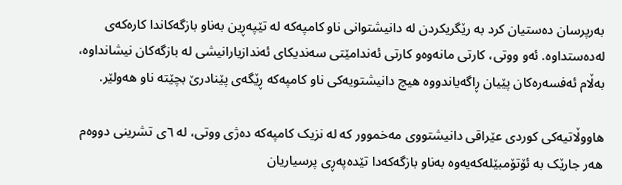بەرپرسان دەستیان کرد بە رێگریکردن لە دانیشتوانی ناو کامپەکە لە تێپەڕین بەناو بازگەکاندا کارەکەی لەدەستداوە. ئەو ووتی، کارتی مانەوەو کارتی ئەندامێتی سەندیکای ئەندازیارانیشی لە بازگەکان نیشانداوە، بەڵام ئەفسەرەکان پێیان ڕاگەیاندووە هیچ دانیشتویەکی ناو کامپەکە ڕێگەی پێنادرێ بچێتە ناو هەولێر.

هاووڵاتیەکی کوردی عێراقی دانیشتووی مەخموور کە لە نزیک کامپەکە دەژی ووتی، لە ٦ی تشرینی دووەم هەر جارێک بە ئۆتۆمبێلەکەیەوە بەناو بازگەکەدا تێدەپەڕی پرسیاریان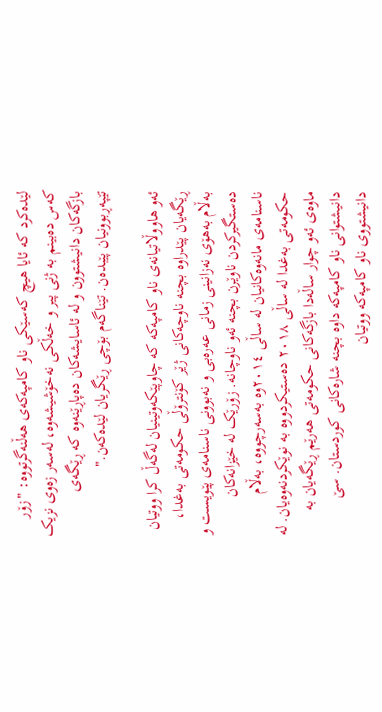لێدەکرد کە ئایا هیچ کەسێکی ناو کامپەکەی هەڵنەگرتووە: "زۆر کەس دەبینم بە ژنی پیر و خەڵکی نەخۆشیشەوە، لەسەر زەوی نزیک بازگەکان دانیشتوون و لە ئاسایشەکان دەپاڕێنەوە کە ڕێگەی تێپەڕبوونیان پێبدەن. تێناگەم بۆچی ڕێگریان لێدەکەن."

ئەو هاووڵاتیانەی ناو کامپەکە کە چاوپێکەوتینیان لەگەڵ کرا ووتیان ڕێگەیان پێدراوە بچنە ناوچەکانی ژێر کۆنترۆڵی حکومەتی بە‌غدا، بەڵام بەهۆی نەزانینی زمانی عەرەبی و نەبوونی ناسنامەی پێویست و دەستگیرکردن ناوێرن بچنە ئەو ناوچانە. زۆرێک لە خێزانەکان ناسنامەی مانەوەکانیان لە ساڵی ٢٠١٤وە بەسەرچووە، بەڵام حکومەتی بەغدا لە ساڵی ٢٠١٨ دەستیکردووە بە نوێکردنەوەیان. لە ماوەی ئەو چوار ساڵەدا بازگەکانی حکومەتی هەرێم ڕێگەیان بە دانیشتوانی ناو کامپەکە داوە بچنە شارەکانی کوردستان. سێ دانیشتووی ناو کامپەکە ووتیان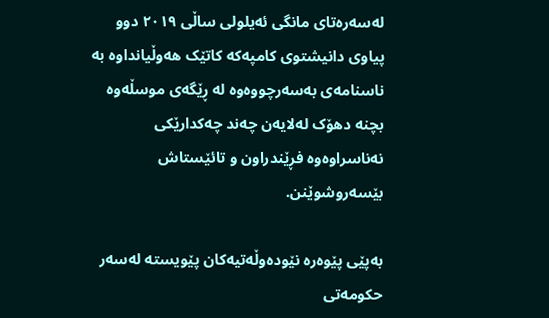لەسەرەتای مانگی ئەیلولی ساڵی ٢٠١٩ دوو پیاوی دانیشتوی کامپەکە کاتێک هەوڵیانداوە بە ناسنامەی بەسەرچووەوە لە ڕێگەی موسڵەوە بچنە دهۆک لەلایەن چەند چەکدارێکی نەناسراوەوە فڕێندراون و تائێستاش بێسەروشوێنن.

بەپێی پێوەرە نێودەوڵەتیەکان پێویستە لەسەر حکومەتی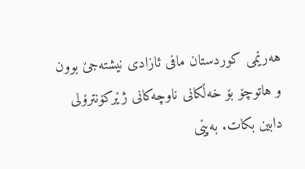هەرێمی کوردستان مافی ئازادی نیشتەجێ بوون و هاتوچۆ بۆ خەڵکانی ناوچەکانی ژێرکۆنترۆلی دابین بکات. بەپێی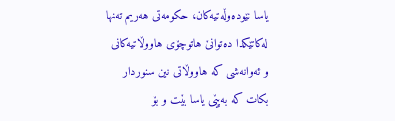یاسا نێودەوڵەتیەکان، حکومەتی هەریم تەنها لەکاتێکدا دەتوانێ هاتوچۆی هاووڵاتیەکانی و ئەوانەشی کە هاووڵاتی نین سنوردار بکات کە بەپێی یاسا بێت و بۆ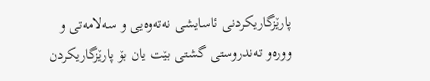پارێزگاریکردنی ئاسایشی نەتەوەیی و سەلامەتی و وورەو تەندروستی گشتی بێت یان بۆ پارێزگاریکردن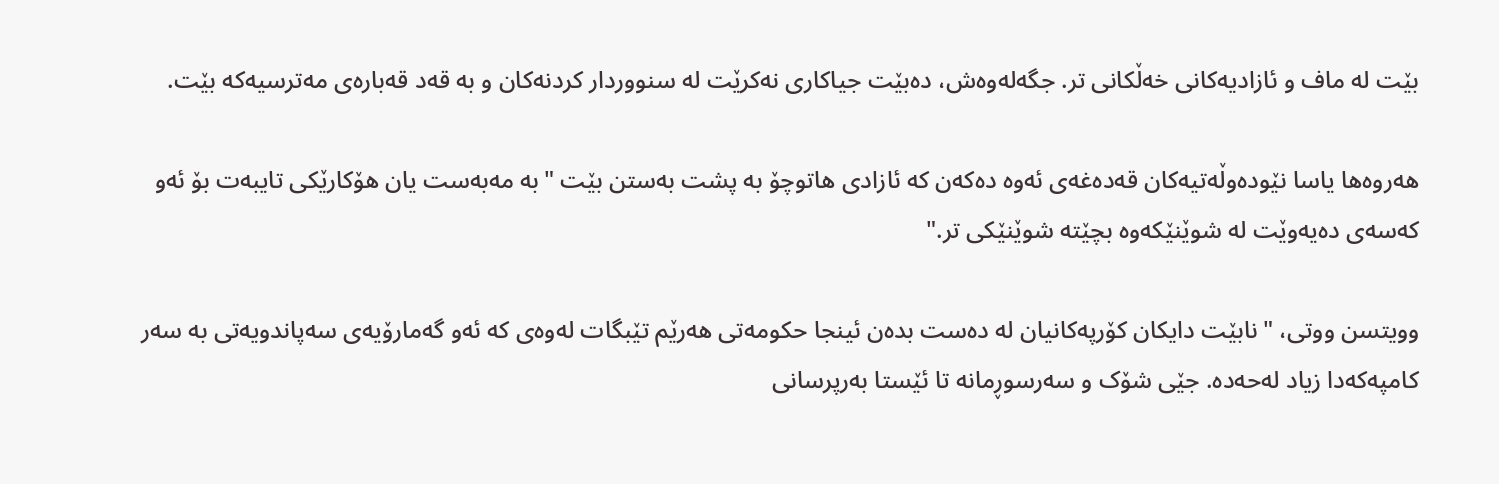بێت لە ماف و ئازادیەکانی خەڵکانی تر. جگەلەوەش، دەبێت جیاکاری نەکرێت لە سنووردار کردنەکان و بە قەد قەبارەی مەترسیەکە بێت.

هەروەها یاسا نێودەوڵەتیەکان قەدەغەی ئەوە دەکەن کە ئازادی هاتوچۆ بە پشت بەستن بێت "بە مەبەست یان هۆکارێکی تایبەت بۆ ئەو کەسەی دەیەوێت لە شوێنێکەوە بچێتە شوێنێکی تر."

وویتسن ووتی، "نابێت دایکان کۆرپەکانیان لە دەست بدەن ئینجا حکومەتی هەرێم تێبگات لەوەی کە ئەو گەمارۆیەی سەپاندویەتی بە سەر کامپەکەدا زیاد لەحەدە. جێی شۆک و سەرسوڕمانە تا ئێستا بەرپرسانی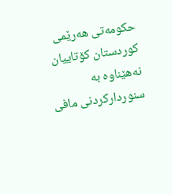حکومەتی هەرێمی کوردستان کۆتاییان نەهێناوە بە سنوردارکردنی مافی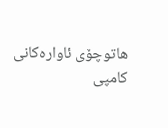هاتوچۆی ئاوارەکانی کامپی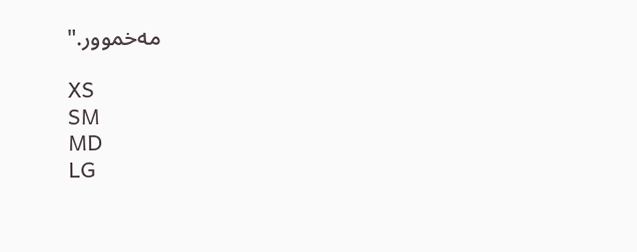مەخموور."

XS
SM
MD
LG